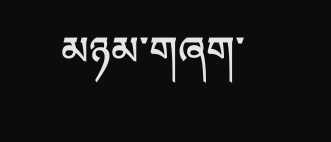མཉམ་གཞག་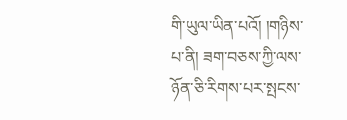གི་ཡུལ་ཡིན་པའོ། །གཉིས་པ་ནི། ཟག་བཅས་ཀྱི་ལས་ཉོན་ཅི་རིགས་པར་སྤངས་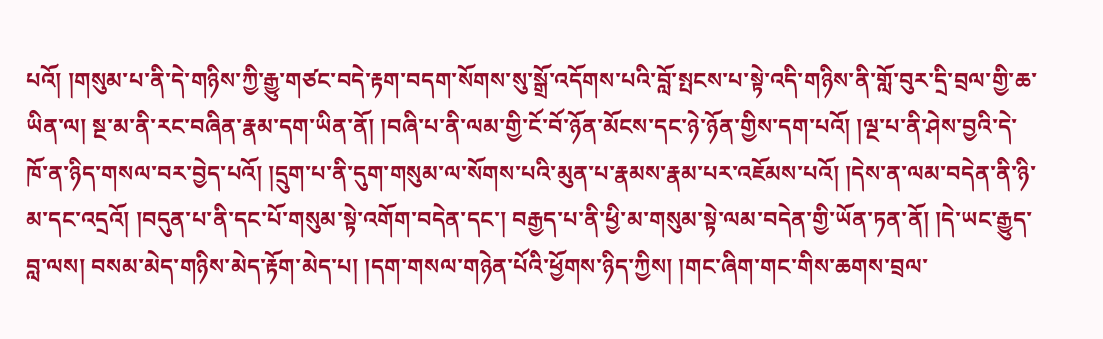པའོ། །གསུམ་པ་ནི་དེ་གཉིས་ཀྱི་རྒྱུ་གཙང་བདེ་རྟག་བདག་སོགས་སུ་སྒྲོ་འདོགས་པའི་བློ་སྤངས་པ་སྟེ་འདི་གཉིས་ནི་གློ་བུར་དྲི་བྲལ་གྱི་ཆ་ཡིན་ལ། སྔ་མ་ནི་རང་བཞིན་རྣམ་དག་ཡིན་ནོ། །བཞི་པ་ནི་ལམ་གྱི་ངོ་བོ་ཉོན་མོངས་དང་ཉེ་ཉོན་གྱིས་དག་པའོ། །ལྔ་པ་ནི་ཤེས་བྱའི་དེ་ཁོ་ན་ཉིད་གསལ་བར་བྱེད་པའོ། །དྲུག་པ་ནི་དུག་གསུམ་ལ་སོགས་པའི་མུན་པ་རྣམས་རྣམ་པར་འཇོམས་པའོ། །དེས་ན་ལམ་བདེན་ནི་ཉི་མ་དང་འདྲའོ། །བདུན་པ་ནི་དང་པོ་གསུམ་སྟེ་འགོག་བདེན་དང་། བརྒྱད་པ་ནི་ཕྱི་མ་གསུམ་སྟེ་ལམ་བདེན་གྱི་ཡོན་ཏན་ནོ། །དེ་ཡང་རྒྱུད་བླ་ལས། བསམ་མེད་གཉིས་མེད་རྟོག་མེད་པ། །དག་གསལ་གཉེན་པོའི་ཕྱོགས་ཉིད་ཀྱིས། །གང་ཞིག་གང་གིས་ཆགས་བྲལ་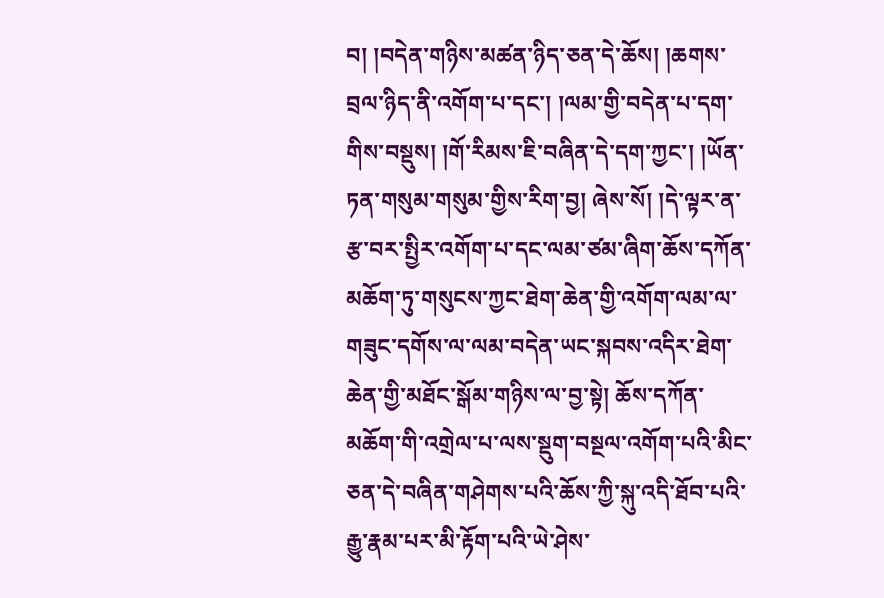བ། །བདེན་གཉིས་མཚན་ཉིད་ཅན་དེ་ཆོས། །ཆགས་བྲལ་ཉིད་ནི་འགོག་པ་དང་། །ལམ་གྱི་བདེན་པ་དག་གིས་བསྡུས། །གོ་རིམས་ཇི་བཞིན་དེ་དག་ཀྱང་། །ཡོན་ཏན་གསུམ་གསུམ་གྱིས་རིག་བྱ། ཞེས་སོ། །དེ་ལྟར་ན་རྩ་བར་སྤྱིར་འགོག་པ་དང་ལམ་ཙམ་ཞིག་ཆོས་དཀོན་མཆོག་ཏུ་གསུངས་ཀྱང་ཐེག་ཆེན་གྱི་འགོག་ལམ་ལ་གཟུང་དགོས་ལ་ལམ་བདེན་ཡང་སྐབས་འདིར་ཐེག་ཆེན་གྱི་མཐོང་སྒོམ་གཉིས་ལ་བྱ་སྟེ། ཆོས་དཀོན་མཆོག་གི་འགྲེལ་པ་ལས་སྡུག་བསྔལ་འགོག་པའི་མིང་ཅན་དེ་བཞིན་གཤེགས་པའི་ཆོས་ཀྱི་སྐུ་འདི་ཐོབ་པའི་རྒྱུ་རྣམ་པར་མི་རྟོག་པའི་ཡེ་ཤེས་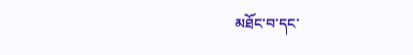མཐོང་བ་དང་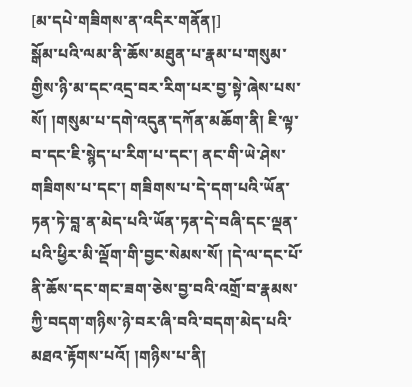[མ་དཔེ་གཟིགས་ན་འདིར་གནོན།]
སྒོམ་པའི་ལམ་ནི་ཆོས་མཐུན་པ་རྣམ་པ་གསུམ་གྱིས་ཉི་མ་དང་འདྲ་བར་རིག་པར་བྱ་སྟེ་ཞེས་པས་སོ། །གསུམ་པ་དགེ་འདུན་དཀོན་མཆོག་ནི། ཇི་ལྟ་བ་དང་ཇི་སྙེད་པ་རིག་པ་དང་། ནང་གི་ཡེ་ཤེས་གཟིགས་པ་དང་། གཟིགས་པ་དེ་དག་པའི་ཡོན་ཏན་ཏེ་བླ་ན་མེད་པའི་ཡོན་ཏན་དེ་བཞི་དང་ལྡན་པའི་ཕྱིར་མི་ལྡོག་གི་བྱང་སེམས་སོ། །དེ་ལ་དང་པོ་ནི་ཆོས་དང་གང་ཟག་ཅེས་བྱ་བའི་འགྲོ་བ་རྣམས་ཀྱི་བདག་གཉིས་ཉེ་བར་ཞི་བའི་བདག་མེད་པའི་མཐའ་རྟོགས་པའོ། །གཉིས་པ་ནི།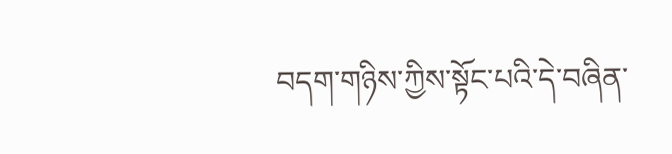བདག་གཉིས་ཀྱིས་སྟོང་པའི་དེ་བཞིན་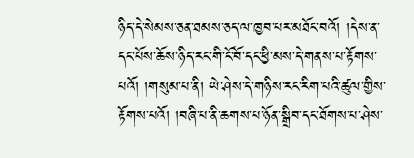ཉིད་དེ་སེམས་ཅན་ཐམས་ཅད་ལ་ཁྱབ་པར་མཐོང་བའོ། །དེས་ན་དང་པོས་ཆོས་ཉིད་རང་གི་ངོ་བོ་དང་ཕྱི་མས་དེ་གནས་པ་རྟོགས་པའོ། །གསུམ་པ་ནི། ཡེ་ཤེས་དེ་གཉིས་རང་རིག་པའི་ཚུལ་གྱིས་རྟོགས་པའོ། །བཞི་པ་ནི་ཆགས་པ་ཉོན་སྒྲིབ་དང་ཐོགས་པ་ཤེས་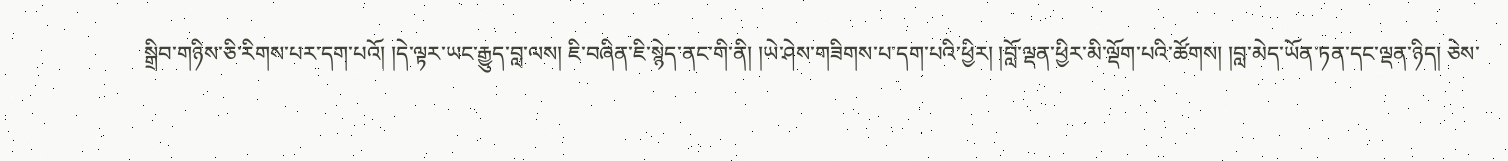སྒྲིབ་གཉིས་ཅི་རིགས་པར་དག་པའོ། །དེ་ལྟར་ཡང་རྒྱུད་བླ་ལས། ཇི་བཞིན་ཇི་སྙེད་ནང་གི་ནི། །ཡེ་ཤེས་གཟིགས་པ་དག་པའི་ཕྱིར། །བློ་ལྡན་ཕྱིར་མི་ལྡོག་པའི་ཚོགས། །བླ་མེད་ཡོན་ཏན་དང་ལྡན་ཉིད། ཅེས་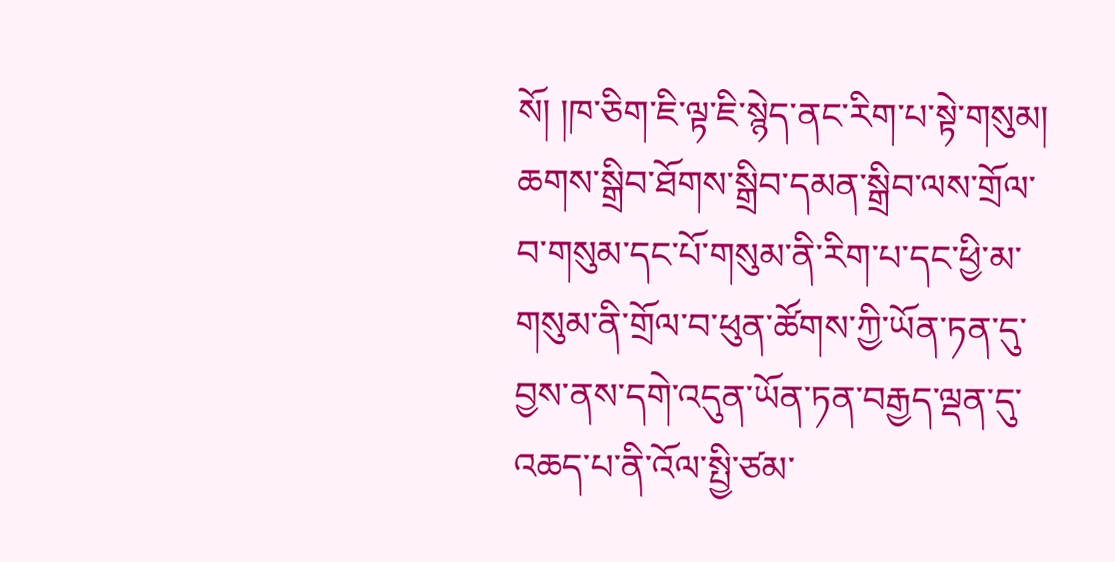སོ། །ཁ་ཅིག་ཇི་ལྟ་ཇི་སྙེད་ནང་རིག་པ་སྟེ་གསུམ། ཆགས་སྒྲིབ་ཐོགས་སྒྲིབ་དམན་སྒྲིབ་ལས་གྲོལ་བ་གསུམ་དང་པོ་གསུམ་ནི་རིག་པ་དང་ཕྱི་མ་གསུམ་ནི་གྲོལ་བ་ཕུན་ཚོགས་ཀྱི་ཡོན་ཏན་དུ་བྱས་ནས་དགེ་འདུན་ཡོན་ཏན་བརྒྱད་ལྡན་དུ་འཆད་པ་ནི་འོལ་སྤྱི་ཙམ་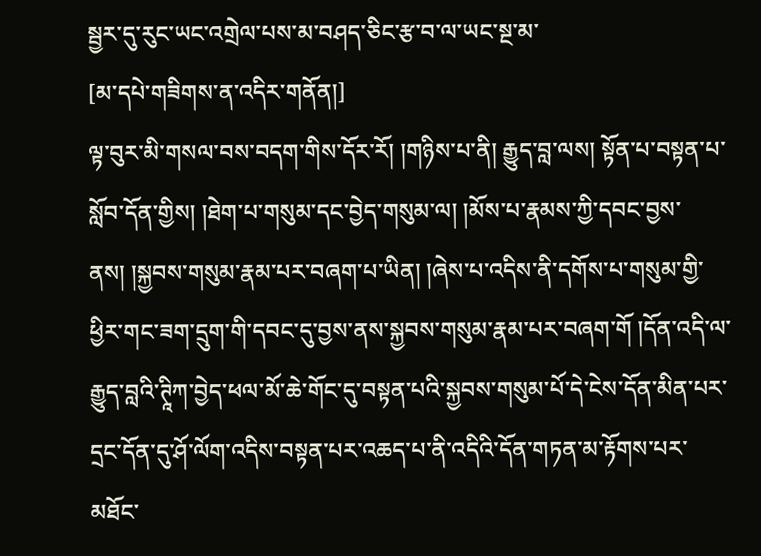སྦྱར་དུ་རུང་ཡང་འགྲེལ་པས་མ་བཤད་ཅིང་རྩ་བ་ལ་ཡང་སྔ་མ་
[མ་དཔེ་གཟིགས་ན་འདིར་གནོན།]
ལྟ་བུར་མི་གསལ་བས་བདག་གིས་དོར་རོ། །གཉིས་པ་ནི། རྒྱུད་བླ་ལས། སྟོན་པ་བསྟན་པ་སློབ་དོན་གྱིས། །ཐེག་པ་གསུམ་དང་བྱེད་གསུམ་ལ། །མོས་པ་རྣམས་ཀྱི་དབང་བྱས་ནས། །སྐྱབས་གསུམ་རྣམ་པར་བཞག་པ་ཡིན། །ཞེས་པ་འདིས་ནི་དགོས་པ་གསུམ་གྱི་ཕྱིར་གང་ཟག་དྲུག་གི་དབང་དུ་བྱས་ནས་སྐྱབས་གསུམ་རྣམ་པར་བཞག་གོ །དོན་འདི་ལ་རྒྱུད་བླའི་ཊཱིཀ་བྱེད་ཕལ་མོ་ཆེ་གོང་དུ་བསྟན་པའི་སྐྱབས་གསུམ་པོ་དེ་ངེས་དོན་མིན་པར་དྲང་དོན་དུ་ཤོ་ལོག་འདིས་བསྟན་པར་འཆད་པ་ནི་འདིའི་དོན་གཏན་མ་རྟོགས་པར་མཐོང་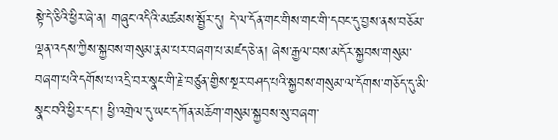སྟེ་དེ་ཅིའི་ཕྱིར་ཞེ་ན། གཞུང་འདིའི་མཚམས་སྦྱོར་དུ། དེ་ལ་དོན་གང་གིས་གང་གི་དབང་དུ་བྱས་ནས་བཅོམ་ལྡན་འདས་ཀྱིས་སྐྱབས་གསུམ་རྣམ་པར་བཞག་པ་མཛད་ཅེ་ན། ཞེས་རྒྱལ་བས་མདོར་སྐྱབས་གསུམ་བཞག་པའི་དགོས་པ་འདྲི་བར་སྣང་གི་རྗེ་བཙུན་གྱིས་སྔར་བཤད་པའི་སྐྱབས་གསུམ་ལ་དོགས་གཅོད་དུ་མི་སྣང་བའི་ཕྱིར་དང་། ཕྱི་འགྲེལ་དུ་ཡང་དཀོན་མཆོག་གསུམ་སྐྱབས་སུ་བཞག་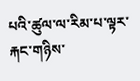པའི་ཚུལ་ལ་རིམ་པ་ལྟར་རྐང་གཉིས་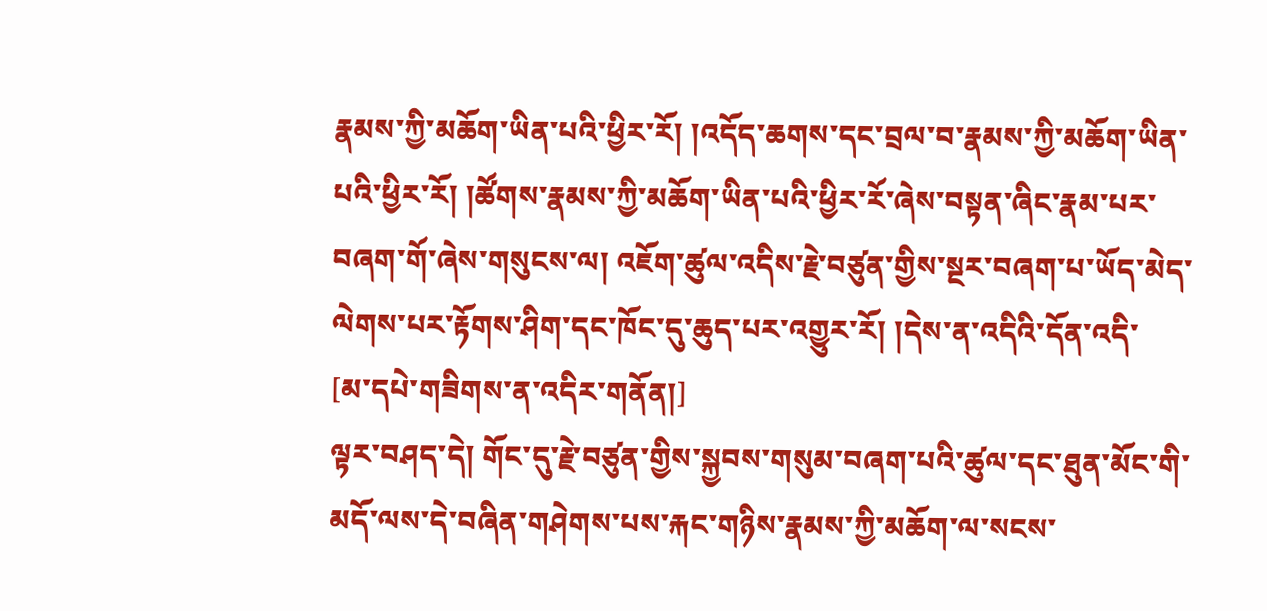རྣམས་ཀྱི་མཆོག་ཡིན་པའི་ཕྱིར་རོ། །འདོད་ཆགས་དང་བྲལ་བ་རྣམས་ཀྱི་མཆོག་ཡིན་པའི་ཕྱིར་རོ། །ཚོགས་རྣམས་ཀྱི་མཆོག་ཡིན་པའི་ཕྱིར་རོ་ཞེས་བསྟན་ཞིང་རྣམ་པར་བཞག་གོ་ཞེས་གསུངས་ལ། འཇོག་ཚུལ་འདིས་རྗེ་བཙུན་གྱིས་སྔར་བཞག་པ་ཡོད་མེད་ལེགས་པར་རྟོགས་ཤིག་དང་ཁོང་དུ་ཆུད་པར་འགྱུར་རོ། །དེས་ན་འདིའི་དོན་འདི་
[མ་དཔེ་གཟིགས་ན་འདིར་གནོན།]
ལྟར་བཤད་དེ། གོང་དུ་རྗེ་བཙུན་གྱིས་སྐྱབས་གསུམ་བཞག་པའི་ཚུལ་དང་ཐུན་མོང་གི་མདོ་ལས་དེ་བཞིན་གཤེགས་པས་རྐང་གཉིས་རྣམས་ཀྱི་མཆོག་ལ་སངས་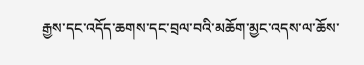རྒྱས་དང་འདོད་ཆགས་དང་བྲལ་བའི་མཆོག་མྱང་འདས་ལ་ཆོས་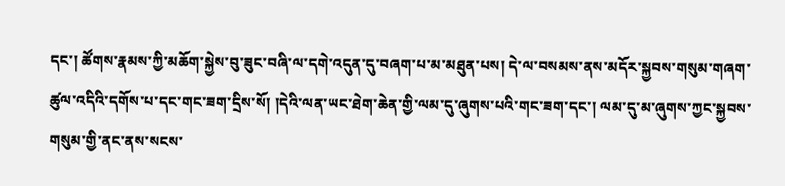དང་། ཚོགས་རྣམས་ཀྱི་མཆོག་སྐྱེས་བུ་ཟུང་བཞི་ལ་དགེ་འདུན་དུ་བཞག་པ་མ་མཐུན་པས། དེ་ལ་བསམས་ནས་མདོར་སྐྱབས་གསུམ་གཞག་ཚུལ་འདིའི་དགོས་པ་དང་གང་ཟག་དྲིས་སོ། །དེའི་ལན་ཡང་ཐེག་ཆེན་གྱི་ལམ་དུ་ཞུགས་པའི་གང་ཟག་དང་། ལམ་དུ་མ་ཞུགས་ཀྱང་སྐྱབས་གསུམ་གྱི་ནང་ནས་སངས་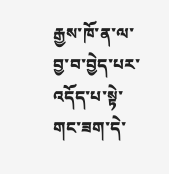རྒྱས་ཁོ་ན་ལ་བྱ་བ་བྱེད་པར་འདོད་པ་སྟེ་གང་ཟག་དེ་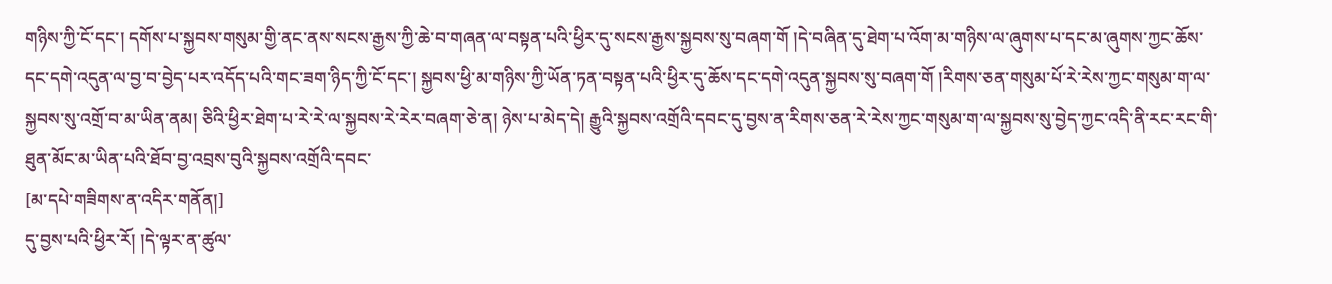གཉིས་ཀྱི་ངོ་དང་། དགོས་པ་སྐྱབས་གསུམ་གྱི་ནང་ནས་སངས་རྒྱས་ཀྱི་ཆེ་བ་གཞན་ལ་བསྟན་པའི་ཕྱིར་དུ་སངས་རྒྱས་སྐྱབས་སུ་བཞག་གོ །དེ་བཞིན་དུ་ཐེག་པ་འོག་མ་གཉིས་ལ་ཞུགས་པ་དང་མ་ཞུགས་ཀྱང་ཆོས་དང་དགེ་འདུན་ལ་བྱ་བ་བྱེད་པར་འདོད་པའི་གང་ཟག་ཉིད་ཀྱི་ངོ་དང་། སྐྱབས་ཕྱི་མ་གཉིས་ཀྱི་ཡོན་ཏན་བསྟན་པའི་ཕྱིར་དུ་ཆོས་དང་དགེ་འདུན་སྐྱབས་སུ་བཞག་གོ །རིགས་ཅན་གསུམ་པོ་རེ་རེས་ཀྱང་གསུམ་ག་ལ་སྐྱབས་སུ་འགྲོ་བ་མ་ཡིན་ནམ། ཅིའི་ཕྱིར་ཐེག་པ་རེ་རེ་ལ་སྐྱབས་རེ་རེར་བཞག་ཅེ་ན། ཉེས་པ་མེད་དེ། རྒྱུའི་སྐྱབས་འགྲོའི་དབང་དུ་བྱས་ན་རིགས་ཅན་རེ་རེས་ཀྱང་གསུམ་ག་ལ་སྐྱབས་སུ་བྱེད་ཀྱང་འདི་ནི་རང་རང་གི་ཐུན་མོང་མ་ཡིན་པའི་ཐོབ་བྱ་འབྲས་བུའི་སྐྱབས་འགྲོའི་དབང་
[མ་དཔེ་གཟིགས་ན་འདིར་གནོན།]
དུ་བྱས་པའི་ཕྱིར་རོ། །དེ་ལྟར་ན་ཚུལ་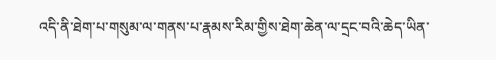འདི་ནི་ཐེག་པ་གསུམ་ལ་གནས་པ་རྣམས་རིམ་གྱིས་ཐེག་ཆེན་ལ་དྲང་བའི་ཆེད་ཡིན་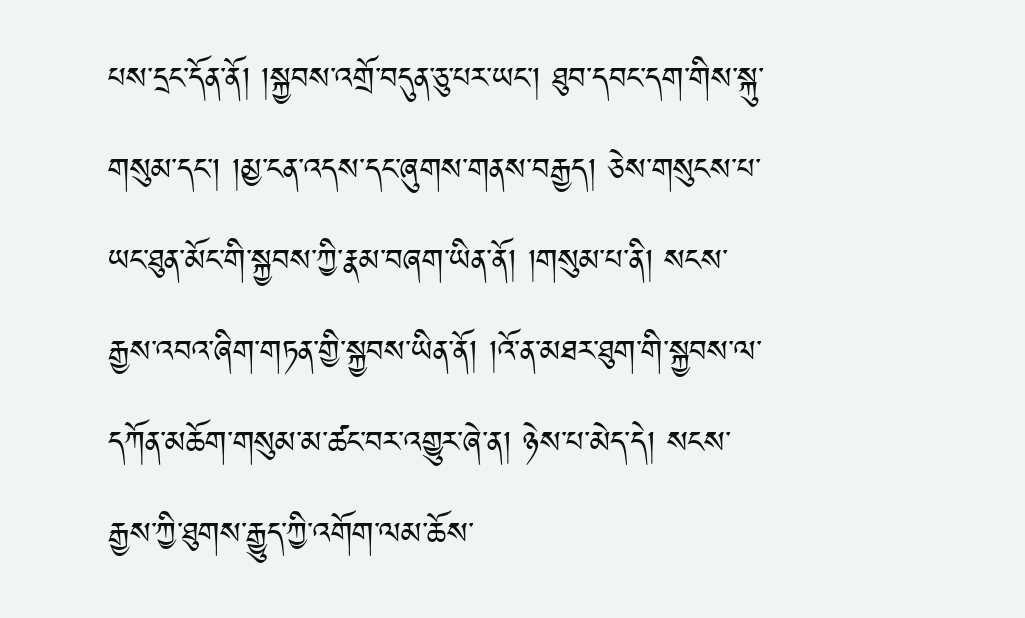པས་དྲང་དོན་ནོ། །སྐྱབས་འགྲོ་བདུན་ཅུ་པར་ཡང་། ཐུབ་དབང་དག་གིས་སྐུ་གསུམ་དང་། །མྱ་ངན་འདས་དང་ཞུགས་གནས་བརྒྱད། ཅེས་གསུངས་པ་ཡང་ཐུན་མོང་གི་སྐྱབས་ཀྱི་རྣམ་བཞག་ཡིན་ནོ། །གསུམ་པ་ནི། སངས་རྒྱས་འབའ་ཞིག་གཏན་གྱི་སྐྱབས་ཡིན་ནོ། །འོ་ན་མཐར་ཐུག་གི་སྐྱབས་ལ་དཀོན་མཆོག་གསུམ་མ་ཚང་བར་འགྱུར་ཞེ་ན། ཉེས་པ་མེད་དེ། སངས་རྒྱས་ཀྱི་ཐུགས་རྒྱུད་ཀྱི་འགོག་ལམ་ཆོས་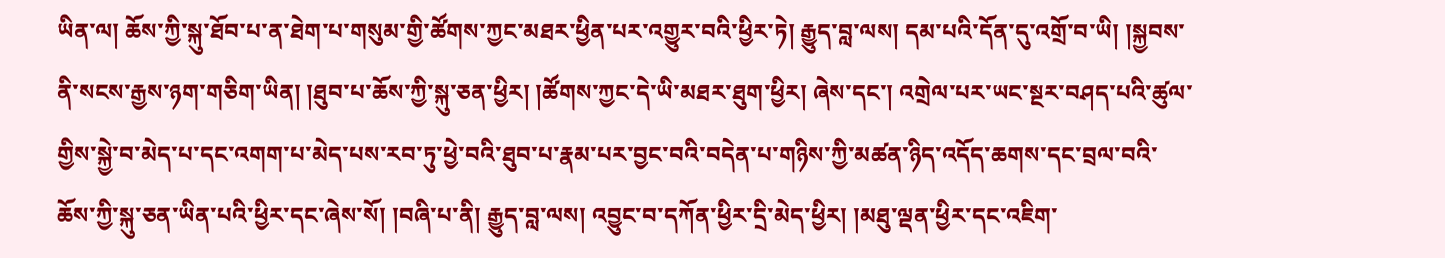ཡིན་ལ། ཆོས་ཀྱི་སྐུ་ཐོབ་པ་ན་ཐེག་པ་གསུམ་གྱི་ཚོགས་ཀྱང་མཐར་ཕྱིན་པར་འགྱུར་བའི་ཕྱིར་ཏེ། རྒྱུད་བླ་ལས། དམ་པའི་དོན་དུ་འགྲོ་བ་ཡི། །སྐྱབས་ནི་སངས་རྒྱས་ཉག་གཅིག་ཡིན། །ཐུབ་པ་ཆོས་ཀྱི་སྐུ་ཅན་ཕྱིར། །ཚོགས་ཀྱང་དེ་ཡི་མཐར་ཐུག་ཕྱིར། ཞེས་དང་། འགྲེལ་པར་ཡང་སྔར་བཤད་པའི་ཚུལ་གྱིས་སྐྱེ་བ་མེད་པ་དང་འགག་པ་མེད་པས་རབ་ཏུ་ཕྱེ་བའི་ཐུབ་པ་རྣམ་པར་བྱང་བའི་བདེན་པ་གཉིས་ཀྱི་མཚན་ཉིད་འདོད་ཆགས་དང་བྲལ་བའི་ཆོས་ཀྱི་སྐུ་ཅན་ཡིན་པའི་ཕྱིར་དང་ཞེས་སོ། །བཞི་པ་ནི། རྒྱུད་བླ་ལས། འབྱུང་བ་དཀོན་ཕྱིར་དྲི་མེད་ཕྱིར། །མཐུ་ལྡན་ཕྱིར་དང་འཇིག་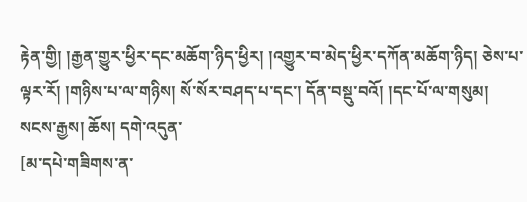རྟེན་གྱི། །རྒྱན་གྱུར་ཕྱིར་དང་མཆོག་ཉིད་ཕྱིར། །འགྱུར་བ་མེད་ཕྱིར་དཀོན་མཆོག་ཉིད། ཅེས་པ་ལྟར་རོ། །གཉིས་པ་ལ་གཉིས། སོ་སོར་བཤད་པ་དང་། དོན་བསྡུ་བའོ། །དང་པོ་ལ་གསུམ། སངས་རྒྱས། ཆོས། དགེ་འདུན་
[མ་དཔེ་གཟིགས་ན་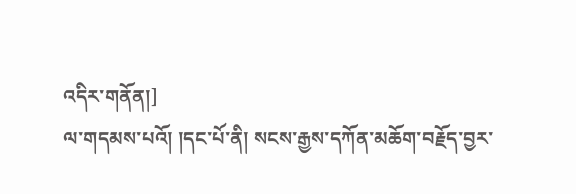འདིར་གནོན།]
ལ་གདམས་པའོ། །དང་པོ་ནི། སངས་རྒྱས་དཀོན་མཆོག་བརྗོད་བྱར་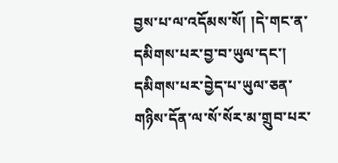བྱས་པ་ལ་འདོམས་སོ། །དེ་གང་ན་དམིགས་པར་བྱ་བ་ཡུལ་དང་། དམིགས་པར་བྱེད་པ་ཡུལ་ཅན་གཉིས་དོན་ལ་སོ་སོར་མ་གྲུབ་པར་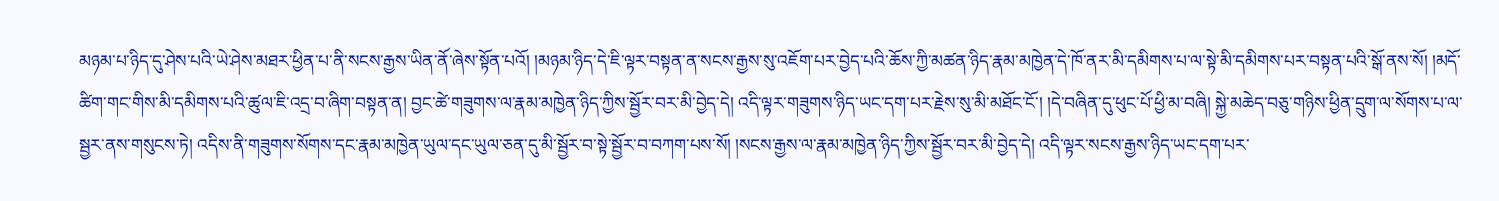མཉམ་པ་ཉིད་དུ་ཤེས་པའི་ཡེ་ཤེས་མཐར་ཕྱིན་པ་ནི་སངས་རྒྱས་ཡིན་ནོ་ཞེས་སྟོན་པའོ། །མཉམ་ཉིད་དེ་ཇི་ལྟར་བསྟན་ན་སངས་རྒྱས་སུ་འཇོག་པར་བྱེད་པའི་ཆོས་ཀྱི་མཚན་ཉིད་རྣམ་མཁྱེན་དེ་ཁོ་ནར་མི་དམིགས་པ་ལ་སྟེ་མི་དམིགས་པར་བསྟན་པའི་སྒོ་ནས་སོ། །མདོ་ཚིག་གང་གིས་མི་དམིགས་པའི་ཚུལ་ཇི་འདྲ་བ་ཞིག་བསྟན་ན། བྱང་ཚེ་གཟུགས་ལ་རྣམ་མཁྱེན་ཉིད་ཀྱིས་སྦྱོར་བར་མི་བྱེད་དེ། འདི་ལྟར་གཟུགས་ཉིད་ཡང་དག་པར་རྗེས་སུ་མི་མཐོང་ངོ་། །དེ་བཞིན་དུ་ཕུང་པོ་ཕྱི་མ་བཞི། སྐྱེ་མཆེད་བཅུ་གཉིས་ཕྱིན་དྲུག་ལ་སོགས་པ་ལ་སྦྱར་ནས་གསུངས་ཏེ། འདིས་ནི་གཟུགས་སོགས་དང་རྣམ་མཁྱེན་ཡུལ་དང་ཡུལ་ཅན་དུ་མི་སྦྱོར་བ་སྟེ་སྦྱོར་བ་བཀག་པས་སོ། །སངས་རྒྱས་ལ་རྣམ་མཁྱེན་ཉིད་ཀྱིས་སྦྱོར་བར་མི་བྱེད་དེ། འདི་ལྟར་སངས་རྒྱས་ཉིད་ཡང་དག་པར་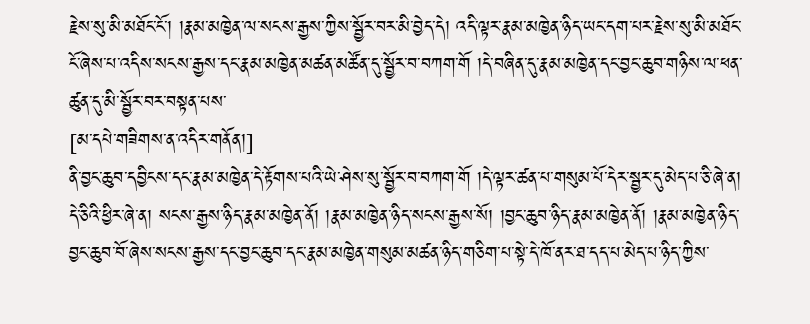རྗེས་སུ་མི་མཐོང་ངོ་། །རྣམ་མཁྱེན་ལ་སངས་རྒྱས་ཀྱིས་སྦྱོར་བར་མི་བྱེད་དེ། འདི་ལྟར་རྣམ་མཁྱེན་ཉིད་ཡང་དག་པར་རྗེས་སུ་མི་མཐོང་ངོ་ཞེས་པ་འདིས་སངས་རྒྱས་དང་རྣམ་མཁྱེན་མཚན་མཚོན་དུ་སྦྱོར་བ་བཀག་གོ །དེ་བཞིན་དུ་རྣམ་མཁྱེན་དང་བྱང་ཆུབ་གཉིས་ལ་ཕན་ཚུན་དུ་མི་སྦྱོར་བར་བསྟན་པས་
[མ་དཔེ་གཟིགས་ན་འདིར་གནོན།]
ནི་བྱང་ཆུབ་དབྱིངས་དང་རྣམ་མཁྱེན་དེ་རྟོགས་པའི་ཡེ་ཤེས་སུ་སྦྱོར་བ་བཀག་གོ །དེ་ལྟར་ཚན་པ་གསུམ་པོ་དེར་སྦྱར་དུ་མེད་པ་ཅི་ཞེ་ན། དེ་ཅིའི་ཕྱིར་ཞེ་ན། སངས་རྒྱས་ཉིད་རྣམ་མཁྱེན་ནོ། །རྣམ་མཁྱེན་ཉིད་སངས་རྒྱས་སོ། །བྱང་ཆུབ་ཉིད་རྣམ་མཁྱེན་ནོ། །རྣམ་མཁྱེན་ཉིད་བྱང་ཆུབ་བོ་ཞེས་སངས་རྒྱས་དང་བྱང་ཆུབ་དང་རྣམ་མཁྱེན་གསུམ་མཚན་ཉིད་གཅིག་པ་སྟེ་དེ་ཁོ་ནར་ཐ་དད་པ་མེད་པ་ཉིད་ཀྱིས་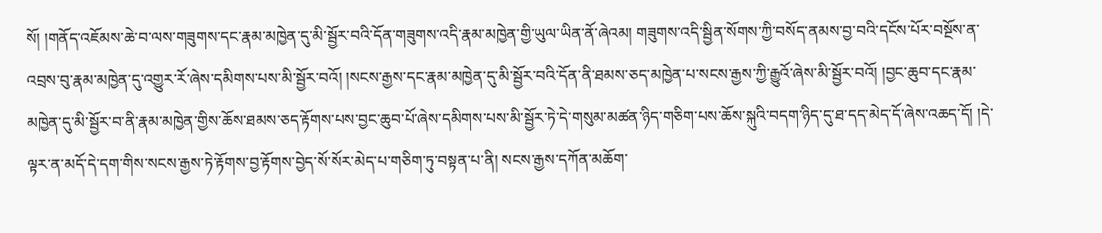སོ། །གནོད་འཇོམས་ཆེ་བ་ལས་གཟུགས་དང་རྣམ་མཁྱེན་དུ་མི་སྦྱོར་བའི་དོན་གཟུགས་འདི་རྣམ་མཁྱེན་གྱི་ཡུལ་ཡིན་ནོ་ཞེའམ། གཟུགས་འདི་སྦྱིན་སོགས་ཀྱི་བསོད་ནམས་བྱ་བའི་དངོས་པོར་བསྔོས་ན་འབྲས་བུ་རྣམ་མཁྱེན་དུ་འགྱུར་རོ་ཞེས་དམིགས་པས་མི་སྦྱོར་བའོ། །སངས་རྒྱས་དང་རྣམ་མཁྱེན་དུ་མི་སྦྱོར་བའི་དོན་ནི་ཐམས་ཅད་མཁྱེན་པ་སངས་རྒྱས་ཀྱི་རྒྱུའོ་ཞེས་མི་སྦྱོར་བའོ། །བྱང་ཆུབ་དང་རྣམ་མཁྱེན་དུ་མི་སྦྱོར་བ་ནི་རྣམ་མཁྱེན་གྱིས་ཆོས་ཐམས་ཅད་རྟོགས་པས་བྱང་ཆུབ་པོ་ཞེས་དམིགས་པས་མི་སྦྱོར་ཏེ་དེ་གསུམ་མཚན་ཉིད་གཅིག་པས་ཆོས་སྐུའི་བདག་ཉིད་དུ་ཐ་དད་མེད་དོ་ཞེས་འཆད་དོ། །དེ་ལྟར་ན་མདོ་དེ་དག་གིས་སངས་རྒྱས་ཏེ་རྟོགས་བྱ་རྟོགས་བྱེད་སོ་སོར་མེད་པ་གཅིག་ཏུ་བསྟན་པ་ནི། སངས་རྒྱས་དཀོན་མཆོག་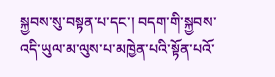སྐྱབས་སུ་བསྟན་པ་དང་། བདག་གི་སྐྱབས་འདི་ཡུལ་མ་ལུས་པ་མཁྱེན་པའི་སྟོན་པའོ་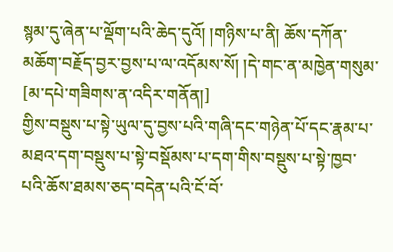སྙམ་དུ་ཞེན་པ་ལྡོག་པའི་ཆེད་དུའོ། །གཉིས་པ་ནི། ཆོས་དཀོན་མཆོག་བརྗོད་བྱར་བྱས་པ་ལ་འདོམས་སོ། །དེ་གང་ན་མཁྱེན་གསུམ་
[མ་དཔེ་གཟིགས་ན་འདིར་གནོན།]
གྱིས་བསྡུས་པ་སྟེ་ཡུལ་དུ་བྱས་པའི་གཞི་དང་གཉེན་པོ་དང་རྣམ་པ་མཐའ་དག་བསྡུས་པ་སྟེ་བསྡོམས་པ་དག་གིས་བསྡུས་པ་སྟེ་ཁྱབ་པའི་ཆོས་ཐམས་ཅད་བདེན་པའི་ངོ་བོ་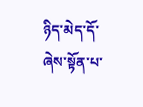ཉིད་མེད་དོ་ཞེས་སྟོན་པ་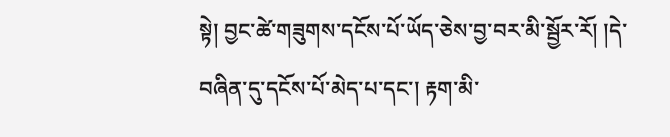སྟེ། བྱང་ཚེ་གཟུགས་དངོས་པོ་ཡོད་ཅེས་བྱ་བར་མི་སྦྱོར་རོ། །དེ་བཞིན་དུ་དངོས་པོ་མེད་པ་དང་། རྟག་མི་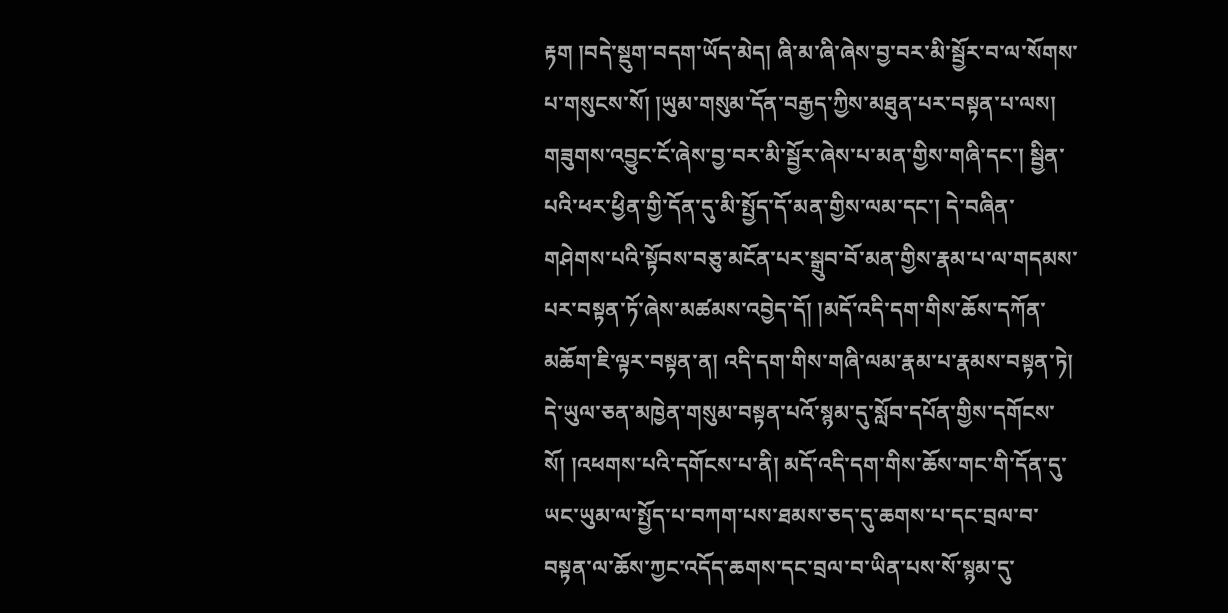རྟག །བདེ་སྡུག་བདག་ཡོད་མེད། ཞི་མ་ཞི་ཞེས་བྱ་བར་མི་སྦྱོར་བ་ལ་སོགས་པ་གསུངས་སོ། །ཡུམ་གསུམ་དོན་བརྒྱད་ཀྱིས་མཐུན་པར་བསྟན་པ་ལས། གཟུགས་འབྱུང་ངོ་ཞེས་བྱ་བར་མི་སྦྱོར་ཞེས་པ་མན་གྱིས་གཞི་དང་། སྦྱིན་པའི་ཕར་ཕྱིན་གྱི་དོན་དུ་མི་སྤྱོད་དོ་མན་གྱིས་ལམ་དང་། དེ་བཞིན་གཤེགས་པའི་སྟོབས་བཅུ་མངོན་པར་སྒྲུབ་བོ་མན་གྱིས་རྣམ་པ་ལ་གདམས་པར་བསྟན་ཏོ་ཞེས་མཚམས་འབྱེད་དོ། །མདོ་འདི་དག་གིས་ཆོས་དཀོན་མཆོག་ཇི་ལྟར་བསྟན་ན། འདི་དག་གིས་གཞི་ལམ་རྣམ་པ་རྣམས་བསྟན་ཏེ། དེ་ཡུལ་ཅན་མཁྱེན་གསུམ་བསྟན་པའོ་སྙམ་དུ་སློབ་དཔོན་གྱིས་དགོངས་སོ། །འཕགས་པའི་དགོངས་པ་ནི། མདོ་འདི་དག་གིས་ཆོས་གང་གི་དོན་དུ་ཡང་ཡུམ་ལ་སྤྱོད་པ་བཀག་པས་ཐམས་ཅད་དུ་ཆགས་པ་དང་བྲལ་བ་བསྟན་ལ་ཆོས་ཀྱང་འདོད་ཆགས་དང་བྲལ་བ་ཡིན་པས་སོ་སྙམ་དུ་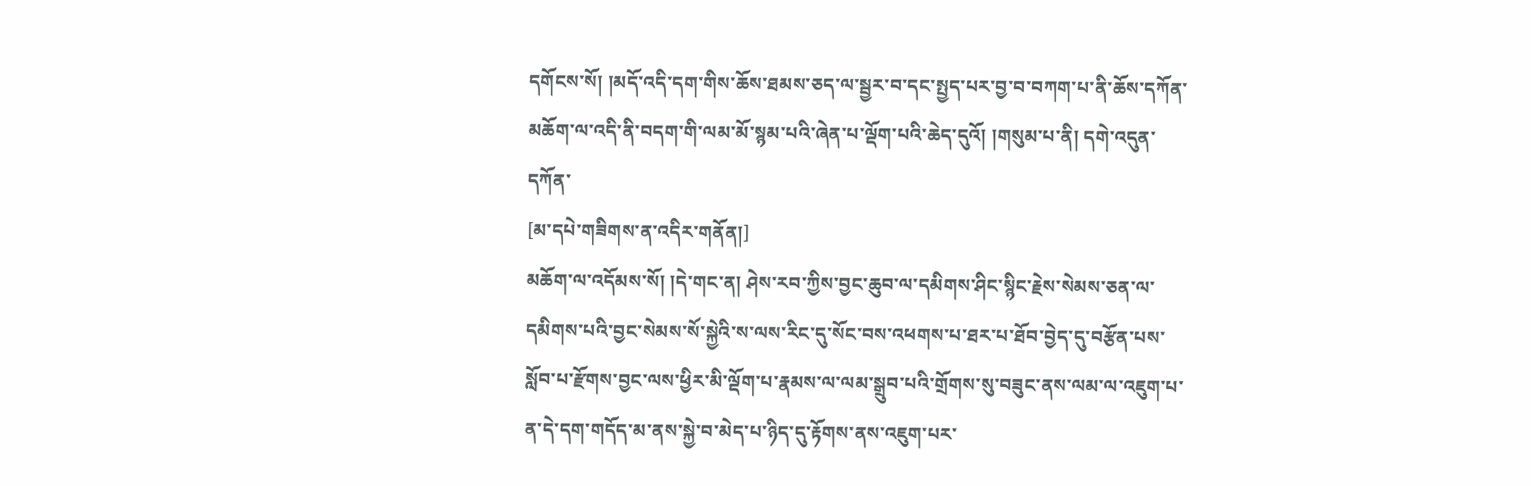དགོངས་སོ། །མདོ་འདི་དག་གིས་ཆོས་ཐམས་ཅད་ལ་སྦྱར་བ་དང་སྤྱད་པར་བྱ་བ་བཀག་པ་ནི་ཆོས་དཀོན་མཆོག་ལ་འདི་ནི་བདག་གི་ལམ་མོ་སྙམ་པའི་ཞེན་པ་ལྡོག་པའི་ཆེད་དུའོ། །གསུམ་པ་ནི། དགེ་འདུན་དཀོན་
[མ་དཔེ་གཟིགས་ན་འདིར་གནོན།]
མཆོག་ལ་འདོམས་སོ། །དེ་གང་ན། ཤེས་རབ་ཀྱིས་བྱང་ཆུབ་ལ་དམིགས་ཤིང་སྙིང་རྗེས་སེམས་ཅན་ལ་དམིགས་པའི་བྱང་སེམས་སོ་སྐྱེའི་ས་ལས་རིང་དུ་སོང་བས་འཕགས་པ་ཐར་པ་ཐོབ་བྱེད་དུ་བརྩོན་པས་སློབ་པ་རྫོགས་བྱང་ལས་ཕྱིར་མི་ལྡོག་པ་རྣམས་ལ་ལམ་སྒྲུབ་པའི་གྲོགས་སུ་བཟུང་ནས་ལམ་ལ་འཇུག་པ་ན་དེ་དག་གདོད་མ་ནས་སྐྱེ་བ་མེད་པ་ཉིད་དུ་རྟོགས་ནས་འཇུག་པར་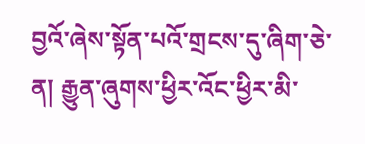བྱའོ་ཞེས་སྟོན་པའོ་གྲངས་དུ་ཞིག་ཅེ་ན། རྒྱུན་ཞུགས་ཕྱིར་འོང་ཕྱིར་མི་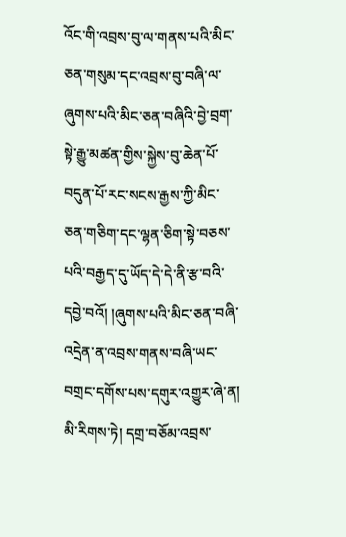འོང་གི་འབྲས་བུ་ལ་གནས་པའི་མིང་ཅན་གསུམ་དང་འབྲས་བུ་བཞི་ལ་ཞུགས་པའི་མིང་ཅན་བཞིའི་བྱེ་བྲག་སྟེ་རྒྱུ་མཚན་གྱིས་སྐྱེས་བུ་ཆེན་པོ་བདུན་པོ་རང་སངས་རྒྱས་ཀྱི་མིང་ཅན་གཅིག་དང་ལྷན་ཅིག་སྟེ་བཅས་པའི་བརྒྱད་དུ་ཡོད་དེ་དེ་ནི་རྩ་བའི་དབྱེ་བའོ། །ཞུགས་པའི་མིང་ཅན་བཞི་འདྲེན་ན་འབྲས་གནས་བཞི་ཡང་བགྲང་དགོས་པས་དགུར་འགྱུར་ཞེ་ན། མི་རིགས་ཏེ། དགྲ་བཅོམ་འབྲས་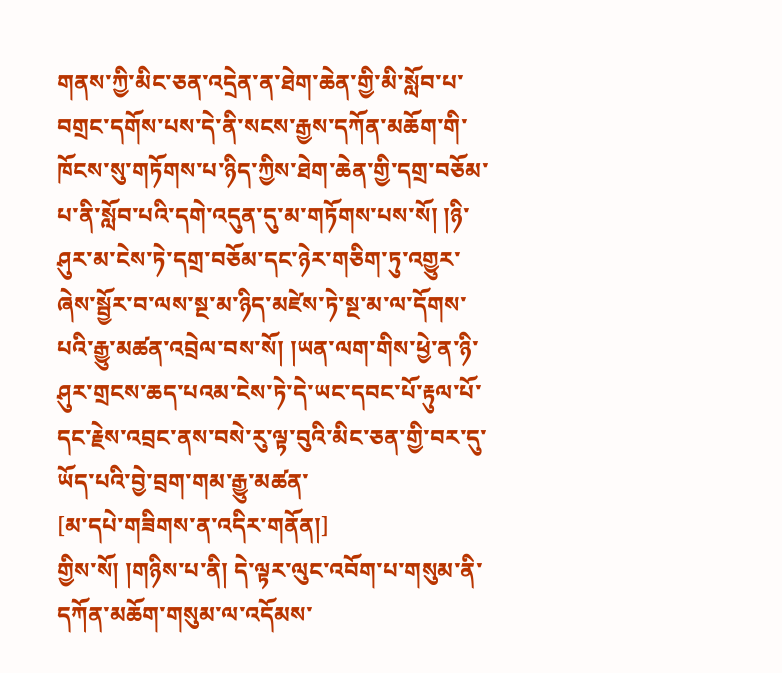གནས་ཀྱི་མིང་ཅན་འདྲེན་ན་ཐེག་ཆེན་གྱི་མི་སློབ་པ་བགྲང་དགོས་པས་དེ་ནི་སངས་རྒྱས་དཀོན་མཆོག་གི་ཁོངས་སུ་གཏོགས་པ་ཉིད་ཀྱིས་ཐེག་ཆེན་གྱི་དགྲ་བཅོམ་པ་ནི་སློབ་པའི་དགེ་འདུན་དུ་མ་གཏོགས་པས་སོ། །ཉི་ཤུར་མ་ངེས་ཏེ་དགྲ་བཅོམ་དང་ཉེར་གཅིག་ཏུ་འགྱུར་ཞེས་སྦྱོར་བ་ལས་སྔ་མ་ཉིད་མཛེས་ཏེ་སྔ་མ་ལ་དོགས་པའི་རྒྱུ་མཚན་འབྲེལ་བས་སོ། །ཡན་ལག་གིས་ཕྱེ་ན་ཉི་ཤུར་གྲངས་ཆད་པའམ་ངེས་ཏེ་དེ་ཡང་དབང་པོ་རྟུལ་པོ་དང་རྗེས་འབྲང་ནས་བསེ་རུ་ལྟ་བུའི་མིང་ཅན་གྱི་བར་དུ་ཡོད་པའི་བྱེ་བྲག་གམ་རྒྱུ་མཚན་
[མ་དཔེ་གཟིགས་ན་འདིར་གནོན།]
གྱིས་སོ། །གཉིས་པ་ནི། དེ་ལྟར་ལུང་འབོག་པ་གསུམ་ནི་དཀོན་མཆོག་གསུམ་ལ་འདོམས་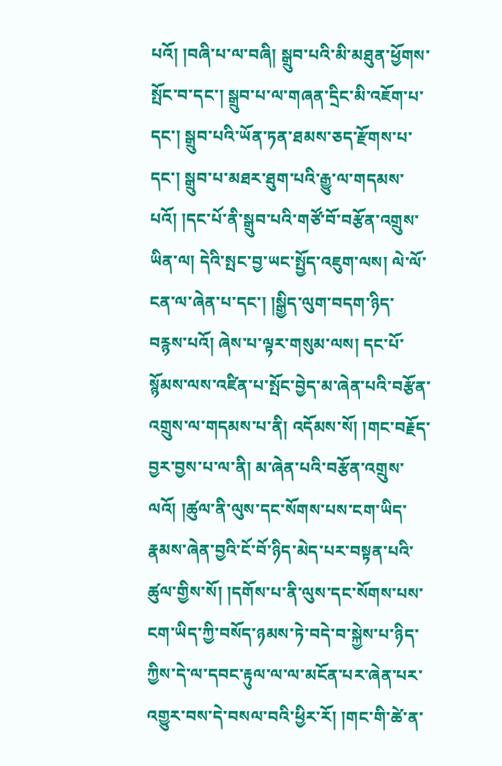པའོ། །བཞི་པ་ལ་བཞི། སྒྲུབ་པའི་མི་མཐུན་ཕྱོགས་སྤོང་བ་དང་། སྒྲུབ་པ་ལ་གཞན་དྲིང་མི་འཇོག་པ་དང་། སྒྲུབ་པའི་ཡོན་ཏན་ཐམས་ཅད་རྫོགས་པ་དང་། སྒྲུབ་པ་མཐར་ཐུག་པའི་རྒྱུ་ལ་གདམས་པའོ། །དང་པོ་ནི་སྒྲུབ་པའི་གཙོ་བོ་བརྩོན་འགྲུས་ཡིན་ལ། དེའི་སྤང་བྱ་ཡང་སྤྱོད་འཇུག་ལས། ལེ་ལོ་ངན་ལ་ཞེན་པ་དང་། །སྒྱིད་ལུག་བདག་ཉིད་བརྙས་པའོ། ཞེས་པ་ལྟར་གསུམ་ལས། དང་པོ་སྙོམས་ལས་འཛིན་པ་སྤོང་བྱེད་མ་ཞེན་པའི་བརྩོན་འགྲུས་ལ་གདམས་པ་ནི། འདོམས་སོ། །གང་བརྗོད་བྱར་བྱས་པ་ལ་ནི། མ་ཞེན་པའི་བརྩོན་འགྲུས་ལའོ། །ཚུལ་ནི་ལུས་དང་སོགས་པས་ངག་ཡིད་རྣམས་ཞེན་བྱའི་ངོ་བོ་ཉིད་མེད་པར་བསྟན་པའི་ཚུལ་གྱིས་སོ། །དགོས་པ་ནི་ལུས་དང་སོགས་པས་ངག་ཡིད་ཀྱི་བསོད་ཉམས་ཏེ་བདེ་བ་སྐྱེས་པ་ཉིད་ཀྱིས་དེ་ལ་དབང་རྟུལ་ལ་ལ་མངོན་པར་ཞེན་པར་འགྱུར་བས་དེ་བསལ་བའི་ཕྱིར་རོ། །གང་གི་ཚེ་ན་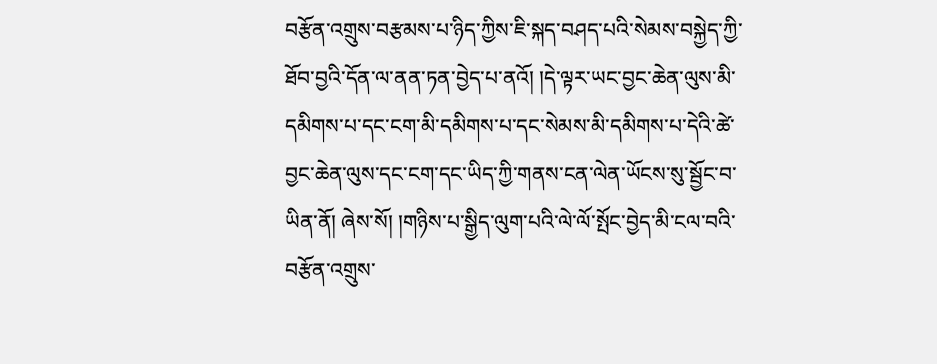བརྩོན་འགྲུས་བརྩམས་པ་ཉིད་ཀྱིས་ཇི་སྐད་བཤད་པའི་སེམས་བསྐྱེད་ཀྱི་ཐོབ་བྱའི་དོན་ལ་ནན་ཏན་བྱེད་པ་ནའོ། །དེ་ལྟར་ཡང་བྱང་ཆེན་ལུས་མི་དམིགས་པ་དང་ངག་མི་དམིགས་པ་དང་སེམས་མི་དམིགས་པ་དེའི་ཚེ་བྱང་ཆེན་ལུས་དང་ངག་དང་ཡིད་ཀྱི་གནས་ངན་ལེན་ཡོངས་སུ་སྦྱོང་བ་ཡིན་ནོ། ཞེས་སོ། །གཉིས་པ་སྒྱིད་ལུག་པའི་ལེ་ལོ་སྤོང་བྱེད་མི་ངལ་བའི་བརྩོན་འགྲུས་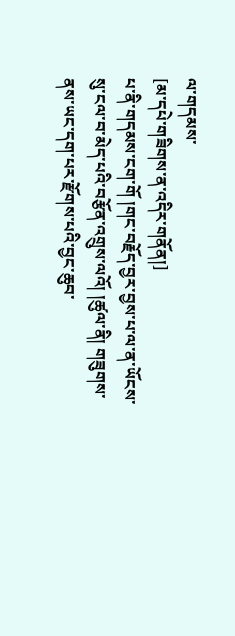ལ་གདམས་
[མ་དཔེ་གཟིགས་ན་འདིར་གནོན།]
པ་ནི་གདམས་ངག་གོ །གང་བརྗོད་བྱར་བྱས་པ་ལ་ན་ཡོངས་སུ་ངལ་བ་མེད་པའི་བརྩོན་འགྲུས་ལའོ། །ཚུལ་ནི། གཟུགས་ནས་ཡང་དག་པར་རྫོགས་པའི་བྱང་ཆུབ་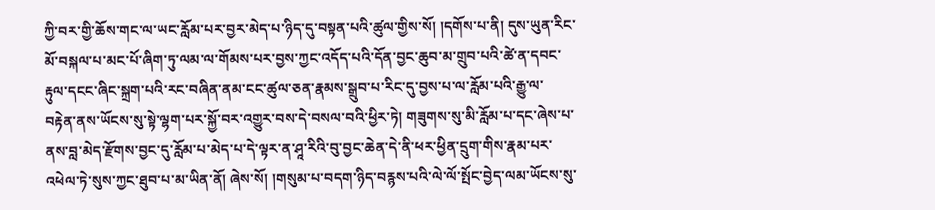ཀྱི་བར་གྱི་ཆོས་གང་ལ་ཡང་རློམ་པར་བྱར་མེད་པ་ཉིད་དུ་བསྟན་པའི་ཚུལ་གྱིས་སོ། །དགོས་པ་ནི། དུས་ཡུན་རིང་མོ་བསྐལ་པ་མང་པོ་ཞིག་ཏུ་ལམ་ལ་གོམས་པར་བྱས་ཀྱང་འདོད་པའི་དོན་བྱང་ཆུབ་མ་གྲུབ་པའི་ཚེ་ན་དབང་རྟུལ་དངང་ཞིང་སྐྲག་པའི་རང་བཞིན་ནམ་ངང་ཚུལ་ཅན་རྣམས་སྒྲུབ་པ་རིང་དུ་བྱས་པ་ལ་རློམ་པའི་རྒྱུ་ལ་བརྟེན་ནས་ཡོངས་སུ་སྟེ་ལྷག་པར་སྐྱོ་བར་འགྱུར་བས་དེ་བསལ་བའི་ཕྱིར་ཏེ། གཟུགས་སུ་མི་རློམ་པ་དང་ཞེས་པ་ནས་བླ་མེད་རྫོགས་བྱང་དུ་རློམ་པ་མེད་པ་དེ་ལྟར་ན་ཤཱ་རིའི་བུ་བྱང་ཆེན་དེ་ནི་ཕར་ཕྱིན་དྲུག་གིས་རྣམ་པར་འཕེལ་ཏེ་སུས་ཀྱང་ཐུབ་པ་མ་ཡིན་ནོ། ཞེས་སོ། །གསུམ་པ་བདག་ཉིད་བརྙས་པའི་ལེ་ལོ་སྤོང་བྱེད་ལམ་ཡོངས་སུ་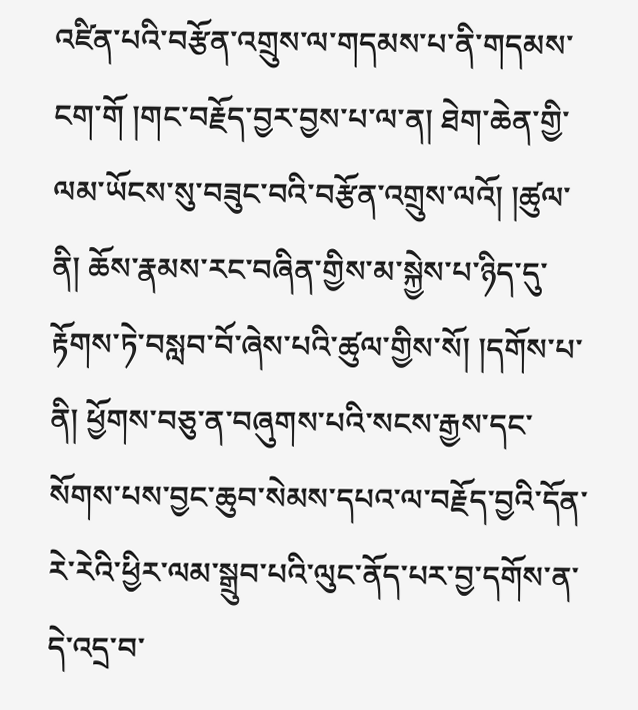འཛིན་པའི་བརྩོན་འགྲུས་ལ་གདམས་པ་ནི་གདམས་ངག་གོ །གང་བརྗོད་བྱར་བྱས་པ་ལ་ན། ཐེག་ཆེན་གྱི་ལམ་ཡོངས་སུ་བཟུང་བའི་བརྩོན་འགྲུས་ལའོ། །ཚུལ་ནི། ཆོས་རྣམས་རང་བཞིན་གྱིས་མ་སྐྱེས་པ་ཉིད་དུ་རྟོགས་ཏེ་བསླབ་བོ་ཞེས་པའི་ཚུལ་གྱིས་སོ། །དགོས་པ་ནི། ཕྱོགས་བཅུ་ན་བཞུགས་པའི་སངས་རྒྱས་དང་སོགས་པས་བྱང་ཆུབ་སེམས་དཔའ་ལ་བརྗོད་བྱའི་དོན་རེ་རེའི་ཕྱིར་ལམ་སྒྲུབ་པའི་ལུང་ནོད་པར་བྱ་དགོས་ན་དེ་འདྲ་བ་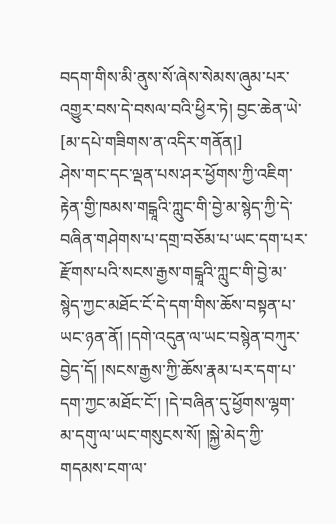བདག་གིས་མི་ནུས་སོ་ཞེས་སེམས་ཞུམ་པར་འགྱུར་བས་དེ་བསལ་བའི་ཕྱིར་ཏེ། བྱང་ཆེན་ཡེ་
[མ་དཔེ་གཟིགས་ན་འདིར་གནོན།]
ཤེས་གང་དང་ལྡན་པས་ཤར་ཕྱོགས་ཀྱི་འཇིག་རྟེན་གྱི་ཁམས་གངྒཱའི་ཀླུང་གི་བྱེ་མ་སྙེད་ཀྱི་དེ་བཞིན་གཤེགས་པ་དགྲ་བཅོམ་པ་ཡང་དག་པར་རྫོགས་པའི་སངས་རྒྱས་གངྒཱའི་ཀླུང་གི་བྱེ་མ་སྙེད་ཀྱང་མཐོང་ངོ་དེ་དག་གིས་ཆོས་བསྟན་པ་ཡང་ཉན་ནོ། །དགེ་འདུན་ལ་ཡང་བསྙེན་བཀུར་བྱེད་དོ། །སངས་རྒྱས་ཀྱི་ཆོས་རྣམ་པར་དག་པ་དག་ཀྱང་མཐོང་ངོ་། །དེ་བཞིན་དུ་ཕྱོགས་ལྷག་མ་དགུ་ལ་ཡང་གསུངས་སོ། །སྐྱེ་མེད་ཀྱི་གདམས་ངག་ལ་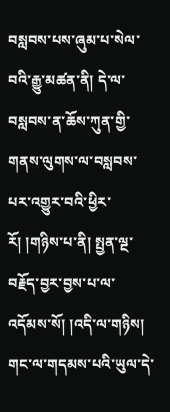བསླབས་པས་ཞུམ་པ་སེལ་བའི་རྒྱུ་མཚན་ནི། དེ་ལ་བསླབས་ན་ཆོས་ཀུན་གྱི་གནས་ལུགས་ལ་བསླབས་པར་འགྱུར་བའི་ཕྱིར་རོ། །གཉིས་པ་ནི། སྤྱན་ལྔ་བརྗོད་བྱར་བྱས་པ་ལ་འདོམས་སོ། །འདི་ལ་གཉིས། གང་ལ་གདམས་པའི་ཡུལ་དེ་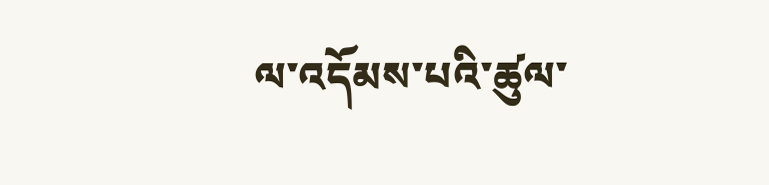ལ་འདོམས་པའི་ཚུལ་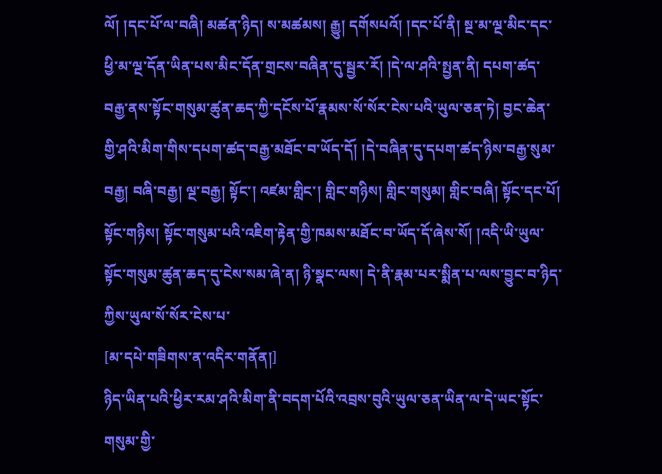ལོ། །དང་པོ་ལ་བཞི། མཚན་ཉིད། ས་མཚམས། རྒྱུ། དགོསཔའོ། །དང་པོ་ནི། སྔ་མ་ལྔ་མིང་དང་ཕྱི་མ་ལྔ་དོན་ཡིན་པས་མིང་དོན་གྲངས་བཞིན་དུ་སྦྱར་རོ། །དེ་ལ་ཤའི་སྤྱན་ནི། དཔག་ཚད་བརྒྱ་ནས་སྟོང་གསུམ་ཚུན་ཆད་ཀྱི་དངོས་པོ་རྣམས་སོ་སོར་ངེས་པའི་ཡུལ་ཅན་ཏེ། བྱང་ཆེན་གྱི་ཤའི་མིག་གིས་དཔག་ཚད་བརྒྱ་མཐོང་བ་ཡོད་དོ། །དེ་བཞིན་དུ་དཔག་ཚད་ཉིས་བརྒྱ་སུམ་བརྒྱ། བཞི་བརྒྱ། ལྔ་བརྒྱ། སྟོང་། འཛམ་གླིང་། གླིང་གཉིས། གླིང་གསུམ། གླིང་བཞི། སྟོང་དང་པོ། སྟོང་གཉིས། སྟོང་གསུམ་པའི་འཇིག་རྟེན་གྱི་ཁམས་མཐོང་བ་ཡོད་དོ་ཞེས་སོ། །འདི་ཡི་ཡུལ་སྟོང་གསུམ་ཚུན་ཆད་དུ་ངེས་སམ་ཞེ་ན། ཉི་སྣང་ལས། དེ་ནི་རྣམ་པར་སྨིན་པ་ལས་བྱུང་བ་ཉིད་ཀྱིས་ཡུལ་སོ་སོར་ངེས་པ་
[མ་དཔེ་གཟིགས་ན་འདིར་གནོན།]
ཉིད་ཡིན་པའི་ཕྱིར་རམ་ཤའི་མིག་ནི་བདག་པོའི་འབྲས་བུའི་ཡུལ་ཅན་ཡིན་ལ་དེ་ཡང་སྟོང་གསུམ་གྱི་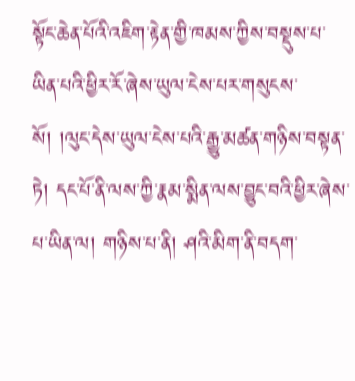སྟོང་ཆེན་པོའི་འཇིག་རྟེན་གྱི་ཁམས་ཀྱིས་བསྡུས་པ་ཡིན་པའི་ཕྱིར་རོ་ཞེས་ཡུལ་ངེས་པར་གསུངས་སོ། །ལུང་དེས་ཡུལ་ངེས་པའི་རྒྱུ་མཚན་གཉིས་བསྟན་ཏེ། དང་པོ་ནི་ལས་ཀྱི་རྣམ་སྨིན་ལས་བྱུང་བའི་ཕྱིར་ཞེས་པ་ཡིན་ལ། གཉིས་པ་ནི། ཤའི་མིག་ནི་བདག་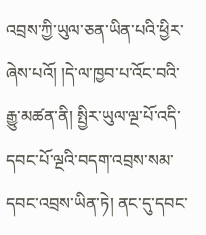འབྲས་ཀྱི་ཡུལ་ཅན་ཡིན་པའི་ཕྱིར་ཞེས་པའོ། །དེ་ལ་ཁྱབ་པ་འོང་བའི་རྒྱུ་མཚན་ནི། སྤྱིར་ཡུལ་ལྔ་པོ་འདི་དབང་པོ་ལྔའི་བདག་འབྲས་སམ་དབང་འབྲས་ཡིན་ཏེ། ནང་དུ་དབང་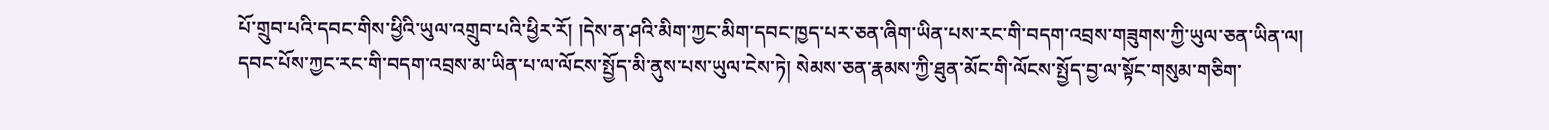པོ་གྲུབ་པའི་དབང་གིས་ཕྱིའི་ཡུལ་འགྲུབ་པའི་ཕྱིར་རོ། །དེས་ན་ཤའི་མིག་ཀྱང་མིག་དབང་ཁྱད་པར་ཅན་ཞིག་ཡིན་པས་རང་གི་བདག་འབྲས་གཟུགས་ཀྱི་ཡུལ་ཅན་ཡིན་ལ། དབང་པོས་ཀྱང་རང་གི་བདག་འབྲས་མ་ཡིན་པ་ལ་ལོངས་སྤྱོད་མི་ནུས་པས་ཡུལ་ངེས་ཏེ། སེམས་ཅན་རྣམས་ཀྱི་ཐུན་མོང་གི་ལོངས་སྤྱོད་བྱ་ལ་སྟོང་གསུམ་གཅིག་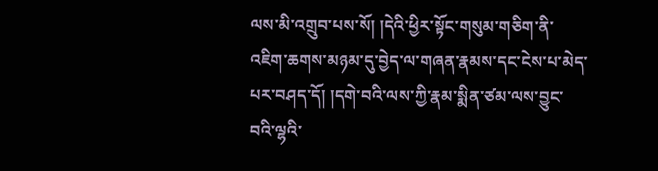ལས་མི་འགྲུབ་པས་སོ། །དེའི་ཕྱིར་སྟོང་གསུམ་གཅིག་ནི་འཇིག་ཆགས་མཉམ་དུ་བྱེད་ལ་གཞན་རྣམས་དང་ངེས་པ་མེད་པར་བཤད་དོ། །དགེ་བའི་ལས་ཀྱི་རྣམ་སྨིན་ཙམ་ལས་བྱུང་བའི་ལྷའི་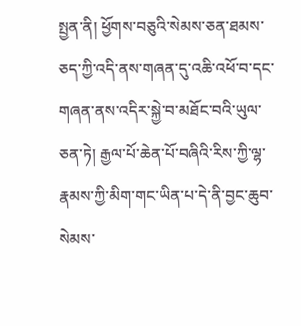སྤྱན་ནི། ཕྱོགས་བཅུའི་སེམས་ཅན་ཐམས་ཅད་ཀྱི་འདི་ནས་གཞན་དུ་འཆི་འཕོ་བ་དང་གཞན་ནས་འདིར་སྐྱེ་བ་མཐོང་བའི་ཡུལ་ཅན་ཏེ། རྒྱལ་པོ་ཆེན་པོ་བཞིའི་རིས་ཀྱི་ལྷ་རྣམས་ཀྱི་མིག་གང་ཡིན་པ་དེ་ནི་བྱང་ཆུབ་སེམས་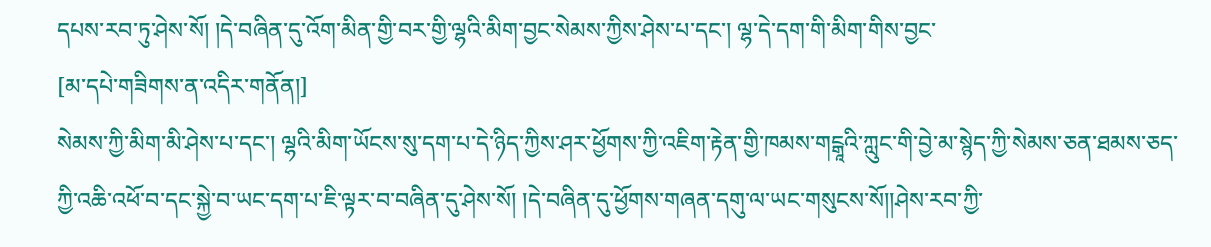དཔས་རབ་ཏུ་ཤེས་སོ། །དེ་བཞིན་དུ་འོག་མིན་གྱི་བར་གྱི་ལྷའི་མིག་བྱང་སེམས་ཀྱིས་ཤེས་པ་དང་། ལྷ་དེ་དག་གི་མིག་གིས་བྱང་
[མ་དཔེ་གཟིགས་ན་འདིར་གནོན།]
སེམས་ཀྱི་མིག་མི་ཤེས་པ་དང་། ལྷའི་མིག་ཡོངས་སུ་དག་པ་དེ་ཉིད་ཀྱིས་ཤར་ཕྱོགས་ཀྱི་འཇིག་རྟེན་གྱི་ཁམས་གངྒཱའི་ཀླུང་གི་བྱེ་མ་སྙེད་ཀྱི་སེམས་ཅན་ཐམས་ཅད་ཀྱི་འཆི་འཕོ་བ་དང་སྐྱེ་བ་ཡང་དག་པ་ཇི་ལྟར་བ་བཞིན་དུ་ཤེས་སོ། །དེ་བཞིན་དུ་ཕྱོགས་གཞན་དགུ་ལ་ཡང་གསུངས་སོ།།ཤེས་རབ་ཀྱི་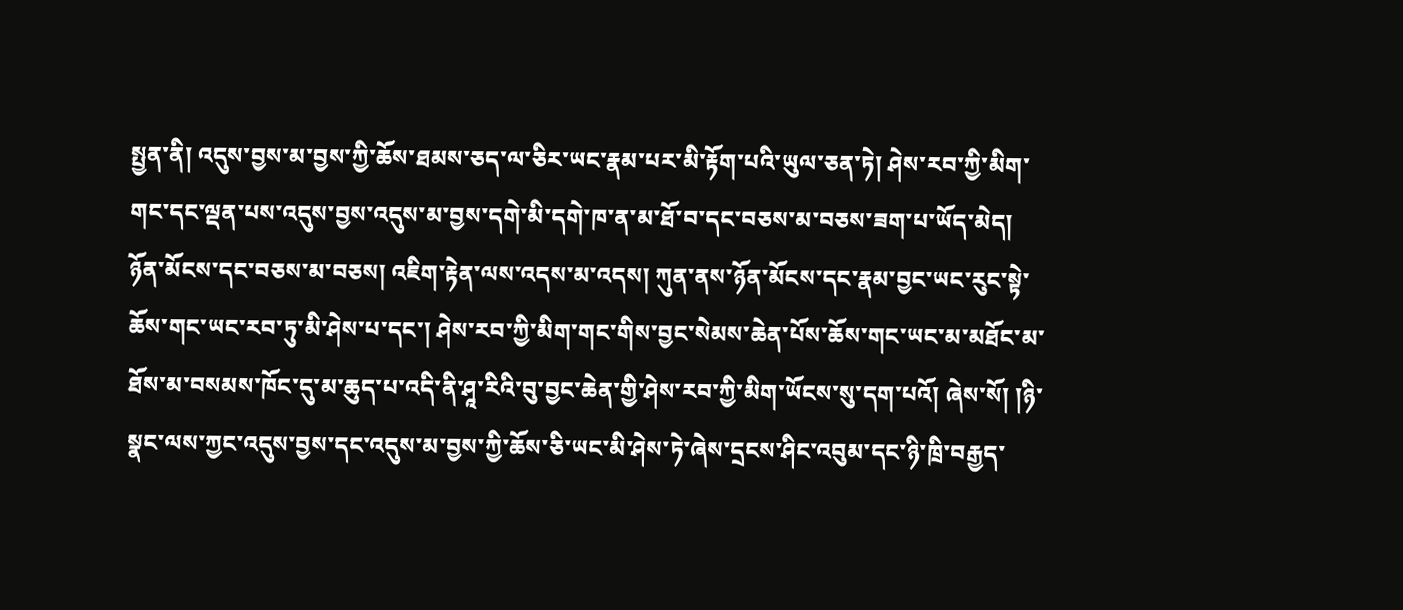སྤྱན་ནི། འདུས་བྱས་མ་བྱས་ཀྱི་ཆོས་ཐམས་ཅད་ལ་ཅིར་ཡང་རྣམ་པར་མི་རྟོག་པའི་ཡུལ་ཅན་ཏེ། ཤེས་རབ་ཀྱི་མིག་གང་དང་ལྡན་པས་འདུས་བྱས་འདུས་མ་བྱས་དགེ་མི་དགེ་ཁ་ན་མ་ཐོ་བ་དང་བཅས་མ་བཅས་ཟག་པ་ཡོད་མེད། ཉོན་མོངས་དང་བཅས་མ་བཅས། འཇིག་རྟེན་ལས་འདས་མ་འདས། ཀུན་ནས་ཉོན་མོངས་དང་རྣམ་བྱང་ཡང་རུང་སྟེ་ཆོས་གང་ཡང་རབ་ཏུ་མི་ཤེས་པ་དང་། ཤེས་རབ་ཀྱི་མིག་གང་གིས་བྱང་སེམས་ཆེན་པོས་ཆོས་གང་ཡང་མ་མཐོང་མ་ཐོས་མ་བསམས་ཁོང་དུ་མ་ཆུད་པ་འདི་ནི་ཤཱ་རིའི་བུ་བྱང་ཆེན་གྱི་ཤེས་རབ་ཀྱི་མིག་ཡོངས་སུ་དག་པའོ། ཞེས་སོ། །ཉི་སྣང་ལས་ཀྱང་འདུས་བྱས་དང་འདུས་མ་བྱས་ཀྱི་ཆོས་ཅི་ཡང་མི་ཤེས་ཏེ་ཞེས་དྲངས་ཤིང་འབུམ་དང་ཉི་ཁྲི་བརྒྱད་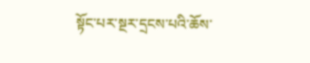སྟོང་པར་སྔར་དྲངས་པའི་ཆོས་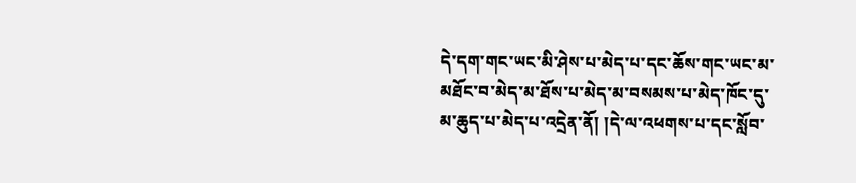དེ་དག་གང་ཡང་མི་ཤེས་པ་མེད་པ་དང་ཆོས་གང་ཡང་མ་མཐོང་བ་མེད་མ་ཐོས་པ་མེད་མ་བསམས་པ་མེད་ཁོང་དུ་མ་ཆུད་པ་མེད་པ་འདྲེན་ནོ། །དེ་ལ་འཕགས་པ་དང་སློབ་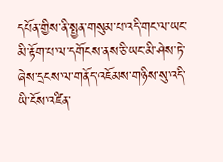དཔོན་གྱིས་ནི་སྤྱན་གསུམ་པ་འདི་གང་ལ་ཡང་མི་རྟོག་པ་ལ་དགོངས་ནས་ཅི་ཡང་མི་ཤེས་ཏེ་ཞེས་དྲངས་ལ་གནོད་འཇོམས་གཉིས་སུ་འདི་ཡི་ངོས་འཛིན་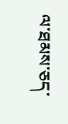ལ་ཐམས་ཅད་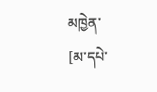མཁྱེན་
[མ་དཔེ་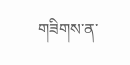གཟིགས་ན་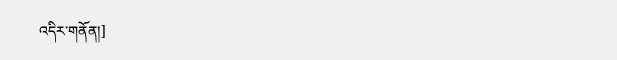འདིར་གནོན།]